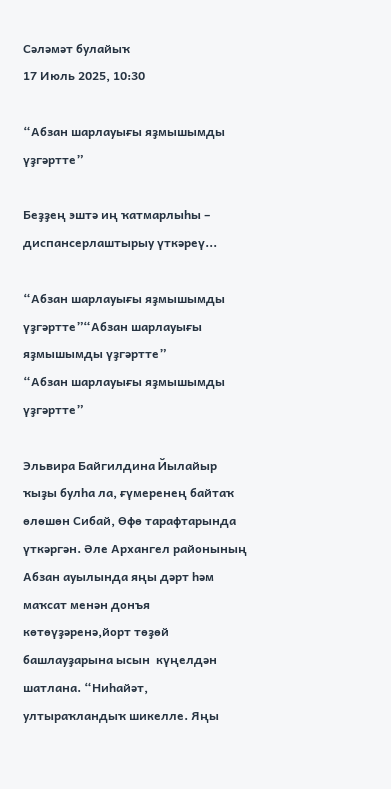Сәләмәт булайыҡ
17 Июль 2025, 10:30

“Абзан шарлауығы яҙмышымды үҙгәртте”

Беҙҙең эштә иң ҡатмарлыһы – диспансерлаштырыу үткәреү...

“Абзан шарлауығы яҙмышымды үҙгәртте”“Абзан шарлауығы яҙмышымды үҙгәртте”
“Абзан шарлауығы яҙмышымды үҙгәртте”

Эльвира Байгилдина Йылайыр ҡыҙы булһа ла, ғүмеренең байтаҡ өлөшөн Сибай, Өфө тарафтарында үткәргән. Әле Архангел районының Абзан ауылында яңы дәрт һәм маҡсат менән донъя көтөүҙәренә,йорт төҙөй башлауҙарына ысын  күңелдән шатлана. “Ниһайәт, ултыраҡландыҡ шикелле. Яңы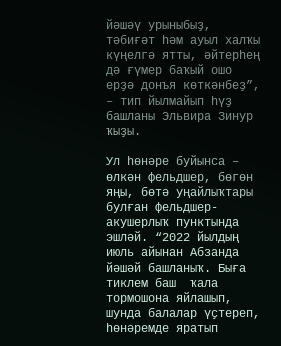йәшәү урыныбыҙ, тәбиғәт һәм ауыл халҡы күңелгә ятты, әйтерһең дә ғүмер баҡый ошо ерҙә донъя көткәнбеҙ”, – тип йылмайып һүҙ башланы Эльвира Зинур ҡыҙы.

Ул һөнәре буйынса – өлкән фельдшер, бөгөн яңы, бөтә уңайлыҡтары булған фельдшер-акушерлыҡ пунктында эшләй. “2022 йылдың июль айынан Абзанда йәшәй башланыҡ. Быға тиклем баш  ҡала тормошона яйлашып, шунда балалар үҫтереп, һөнәремде яратып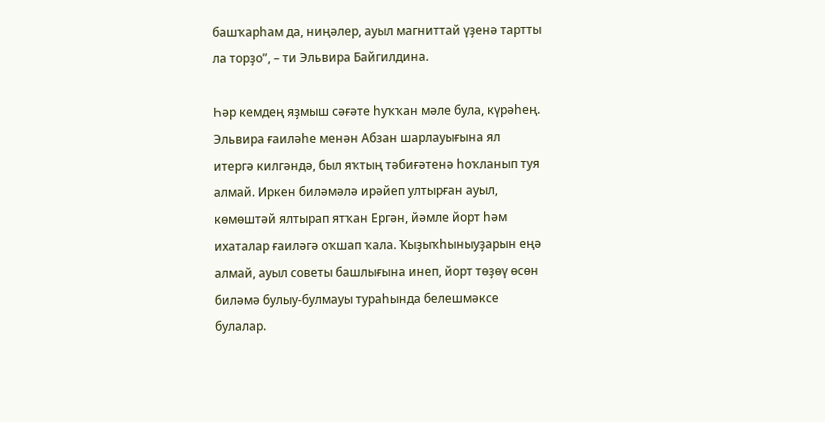башҡарһам да, ниңәлер, ауыл магниттай үҙенә тартты ла торҙо”, – ти Эльвира Байгилдина.

Һәр кемдең яҙмыш сәғәте һуҡҡан мәле була, күрәһең. Эльвира ғаиләһе менән Абзан шарлауығына ял итергә килгәндә, был яҡтың тәбиғәтенә һоҡланып туя алмай. Иркен биләмәлә ирәйеп ултырған ауыл, көмөштәй ялтырап ятҡан Ергән, йәмле йорт һәм ихаталар ғаиләгә оҡшап ҡала. Ҡыҙыҡһыныуҙарын еңә алмай, ауыл советы башлығына инеп, йорт төҙөү өсөн биләмә булыу-булмауы тураһында белешмәксе булалар.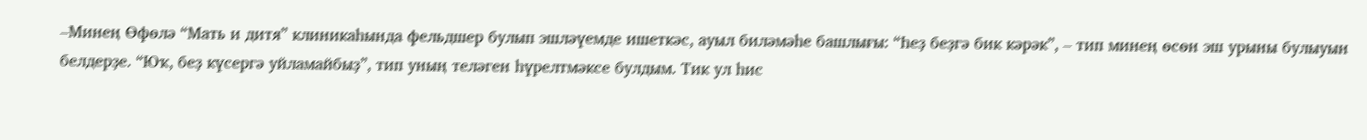–Минең Өфөлә “Мать и дитя” клиникаһында фельдшер булып эшләүемде ишеткәс, ауыл биләмәһе башлығы: “Һеҙ беҙгә бик кәрәк”, – тип минең өсөн эш урыны булыуын белдерҙе. “Юҡ, беҙ күсергә уйламайбыҙ”, тип уның теләген һүрелтмәксе булдым. Тик ул һис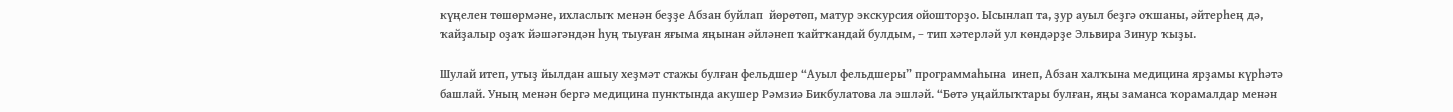күңелен төшөрмәне, ихласлыҡ менән беҙҙе Абзан буйлап  йөрөтөп, матур экскурсия ойошторҙо. Ысынлап та, ҙур ауыл беҙгә оҡшаны, әйтерһең дә, ҡайҙалыр оҙаҡ йәшәгәндән һуң тыуған яғыма яңынан әйләнеп ҡайтҡандай булдым, – тип хәтерләй ул көндәрҙе Эльвира Зинур ҡыҙы.

Шулай итеп, утыҙ йылдан ашыу хеҙмәт стажы булған фельдшер “Ауыл фельдшеры” программаһына  инеп, Абзан халҡына медицина ярҙамы күрһәтә башлай. Уның менән бергә медицина пунктында акушер Рәмзиә Бикбулатова ла эшләй. “Бөтә уңайлыҡтары булған, яңы заманса ҡорамалдар менән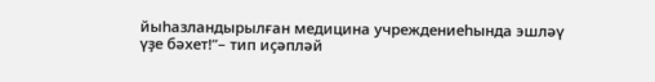йыһазландырылған медицина учреждениеһында эшләү үҙе бәхет!”– тип иҫәпләй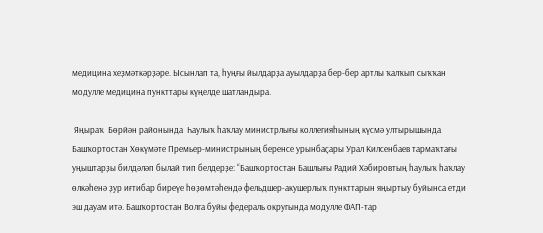медицина хеҙмәткәрҙәре. Ысынлап та, һуңғы йылдарҙа ауылдарҙа бер-бер артлы ҡалҡып сыҡҡан  модулле медицина пункттары күңелде шатландыра.

 Яңыраҡ  Бөрйән районында  Һаулыҡ һаҡлау министрлығы коллегияһының күсмә ултырышында  Башҡортостан Хөкүмәте Премьер-министрының беренсе урынбаҫары Урал Килсенбаев тармаҡтағы уңыштарҙы билдәләп былай тип белдерҙе: “Башҡортостан Башлығы Радий Хәбировтың һаулыҡ һаҡлау өлкәһенә ҙур иғтибар биреүе һөҙөмтәһендә фельдшер-акушерлыҡ пункттарын яңыртыу буйынса етди эш дауам итә. Башҡортостан Волга буйы федераль округында модулле ФАП-тар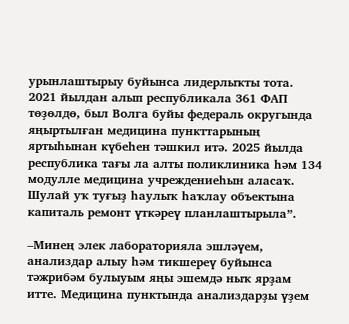урынлаштырыу буйынса лидерлыҡты тота. 2021 йылдан алып республикала 361 ФАП төҙөлдө, был Волга буйы федераль округында яңыртылған медицина пункттарының яртыһынан күбеһен тәшкил итә. 2025 йылда республика тағы ла алты поликлиника һәм 134 модулле медицина учреждениеһын аласаҡ. Шулай уҡ туғыҙ һаулыҡ һаҡлау объектына капиталь ремонт үткәреү планлаштырыла”.

–Минең элек лабораторияла эшләүем, анализдар алыу һәм тикшереү буйынса тәжрибәм булыуым яңы эшемдә ныҡ ярҙам итте. Медицина пунктында анализдарҙы үҙем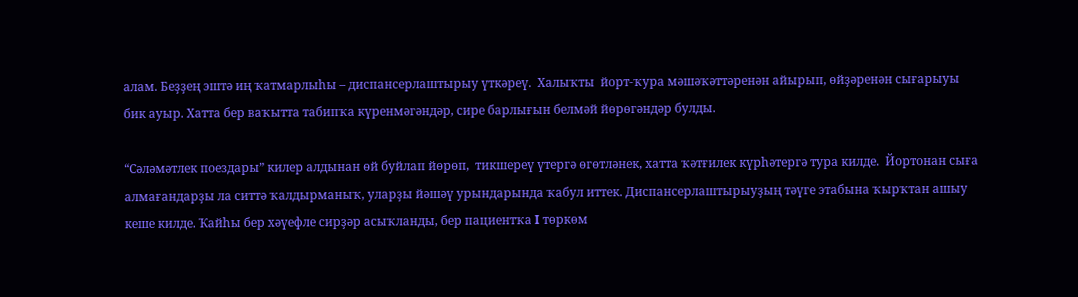алам. Беҙҙең эштә иң ҡатмарлыһы – диспансерлаштырыу үткәреү.  Халыҡты  йорт-ҡура мәшәҡәттәренән айырып, өйҙәренән сығарыуы  бик ауыр. Хатта бер ваҡытта табипҡа күренмәгәндәр, сире барлығын белмәй йөрөгәндәр булды.

“Сәләмәтлек поездары” килер алдынан өй буйлап йөрөп,  тикшереү үтергә өгөтләнек, хатта ҡәтғилек күрһәтергә тура килде.  Йортонан сыға алмағандарҙы ла ситтә ҡалдырманыҡ, уларҙы йәшәү урындарында ҡабул иттек. Диспансерлаштырыуҙың тәүге этабына ҡырҡтан ашыу  кеше килде. Ҡайһы бер хәүефле сирҙәр асыҡланды, бер пациентҡа I төркөм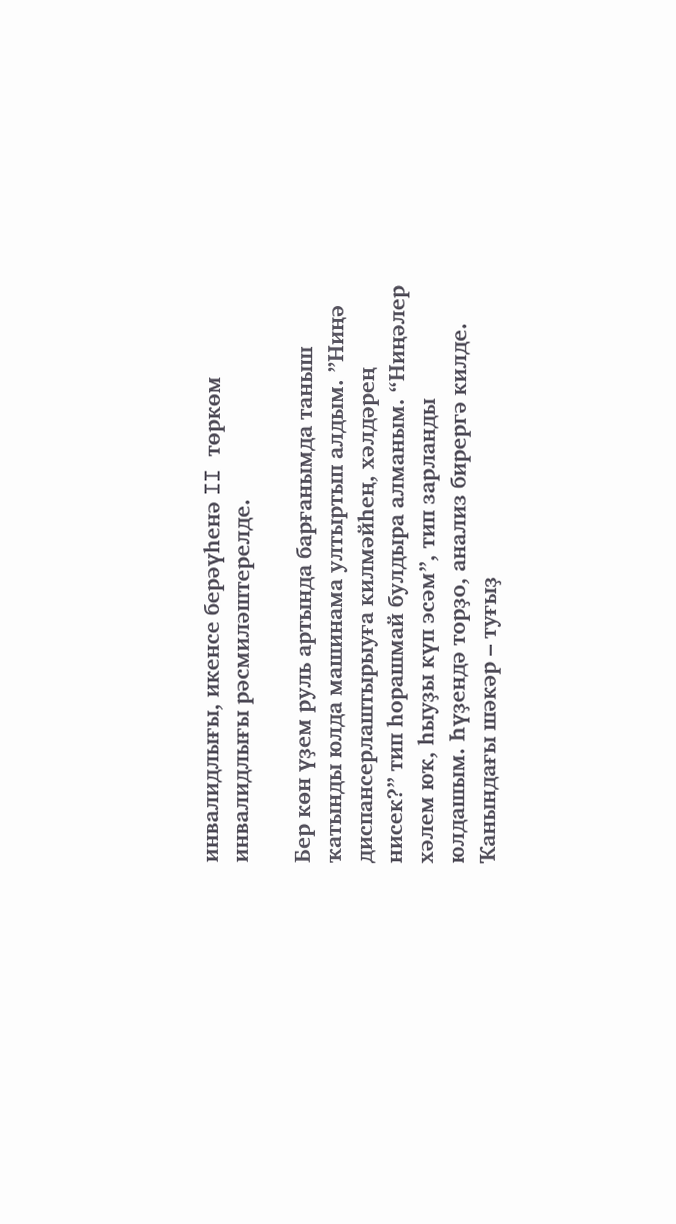инвалидлығы, икенсе берәүһенә II төркөм инвалидлығы рәсмиләштерелде.

Бер көн үҙем руль артында барғанымда таныш ҡатынды юлда машинама ултыртып алдым. ”Ниңә диспансерлаштырыуға килмәйһең, хәлдәрең нисек?” тип һорашмай булдыра алманым. “Ниңәлер хәлем юҡ, һыуҙы күп эсәм”, тип зарланды юлдашым. Һүҙендә торҙо, анализ бирергә килде. Ҡанындағы шәкәр – туғыҙ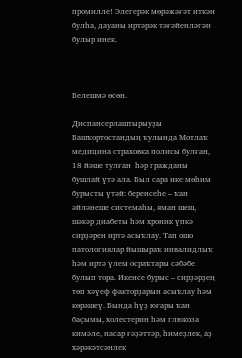промилле! Элегерәк мөрәжәғәт иткән булһа, дауаны иртәрәк тәғәйенләгән булыр инек.



Белешмә өсөн.

Диспансерлаштырыуҙы Башҡортостандың ҡулында Мотлаҡ медицина страховка полисы булған, 18 йәше тулған  һәр гражданы бушлай үтә ала. Был сара ике мөһим бурысты үтәй: беренсеһе – ҡан әйләнеше системаһы, яман шеш, шәкәр диабеты һәм хроник үпкә сирҙәрен иртә асыҡлау. Тап ошо патологиялар йышыраҡ инвалидлыҡ һәм иртә үлем осраҡтары сәбәбе булып тора. Икенсе бурыс – сирҙәрҙең  төп хәүеф факторҙарын асыҡлау һәм көрәшеү. Бында һүҙ юғары ҡан баҫымы, холестерин һәм глюкоза кимәле, насар ғәҙәттәр, һимеҙлек, аҙ хәрәкәтсәнлек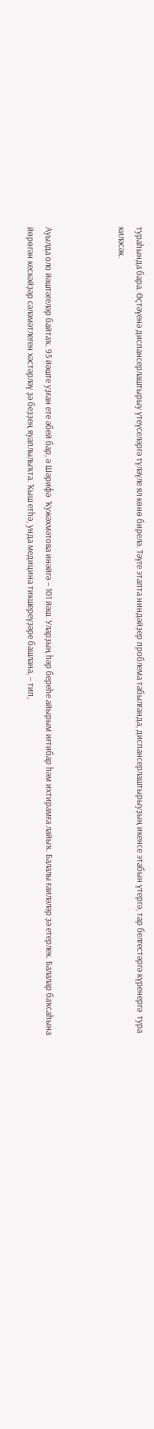тураһында бара. Өҫтәүенә диспансерлаштырыу үтеүселәргә түләүле ял көнө бирелә. Тәүге этапта ниндәйҙер проблема табылғанда, диспансерлаштырыуҙың икенсе этабын үтергә, тар белгестәргә күренергә  тура киләсәк.



Ауылда оло йәштәгеләр байтаҡ. 95 йәште уҙған ете әбей бар, ә Шәрифә  Ҡужәхмәтова инәйгә – 101 йәш. Уларҙың һәр береһе айырым иғтибар һәм ихтирамға лайыҡ. Балалы ғаиләләр ҙә етерлек. Балалар баҡсаһына йөрөгән кескәйҙәр сәләмәтлеген хәстәрләү ҙә беҙҙең яуаплылыҡта. Ҡыш етһә, унда медицина тикшереүҙәре башлана, – тип,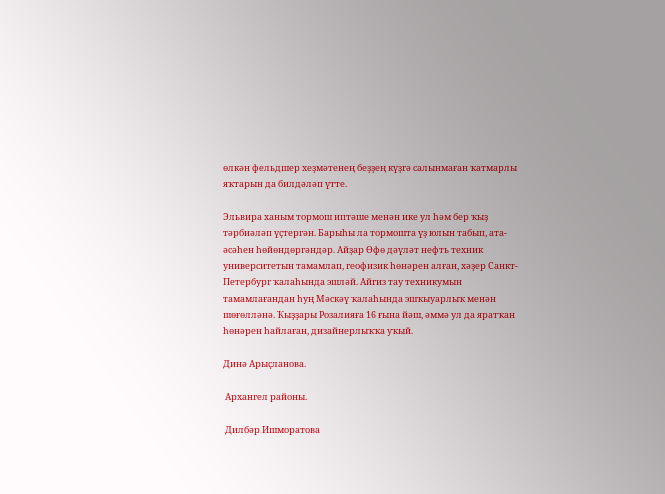өлкән фельдшер хеҙмәтенең беҙҙең күҙгә салынмаған ҡатмарлы яҡтарын да билдәләп үтте.

Эльвира ханым тормош иптәше менән ике ул һәм бер ҡыҙ тәрбиәләп үҫтергән. Барыһы ла тормошта үҙ юлын табып, ата-әсәһен һөйөндөргәндәр. Айҙар Өфө дәүләт нефть техник университетын тамамлап, геофизик һөнәрен алған, хәҙер Санкт-Петербург ҡалаһында эшләй. Айгиз тау техникумын тамамлағандан һуң Мәскәү ҡалаһында эшҡыуарлыҡ менән шөғөлләнә. Ҡыҙҙары Розалияға 16 ғына йәш, әммә ул да яратҡан һөнәрен һайлаған, дизайнерлыҡҡа уҡый.

Динә Арыҫланова.

 Архангел районы.

 Дилбәр Ишморатова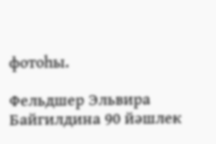фотоһы.

Фельдшер Эльвира Байгилдина 90 йәшлек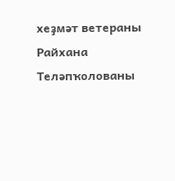хеҙмәт ветераны  Райхана Теләпҡолованы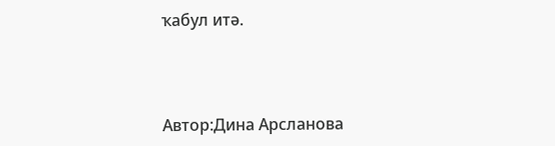ҡабул итә.



Автор:Дина Арсланова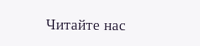Читайте нас